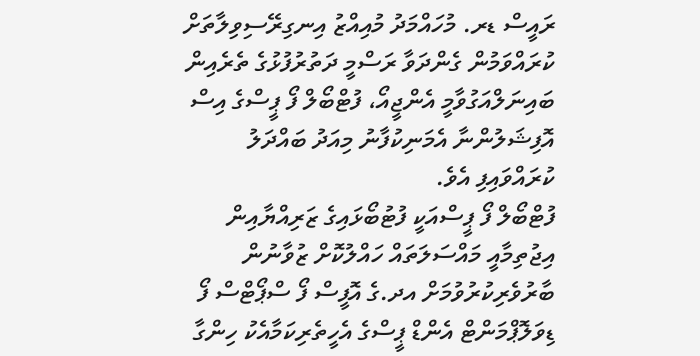ރައީސް ޑރ. މުހައްމަދު މުއިއްޒު އިނގިރޭސިވިލާތަށް ކުރައްވަމުން ގެންދަވާ ރަސްމީ ދަތުރުފުޅުގެ ތެރެއިން ބައިނަލްއަގުވާމީ އެންޖީއޯ، ފުޓްބޯލް ފޯ ޕީސްގެ އިސް އޮފިޝަލުންނާ އެމަނިކުފާނު މިއަދު ބައްދަލު ކުރައްވައިފި އެވެ.
ފުޓްބޯލް ފޯ ޕީސްއަކީ ފުޓުބޯޅައިގެ ޒަރިއްޔާއިން އިޖުތިމާއީ މައްސަލަތައް ހައްލުކޮށް ޒުވާނުން ބާރުވެރިކުރުވުމަށް އދ.ގެ އޮފީސް ފޯ ސްޕޯޓްސް ފޯ ޑިވަލޮޕްމަންޓް އެންޑް ޕީސްގެ އެހީތެރިކަމާއެކު ހިންގާ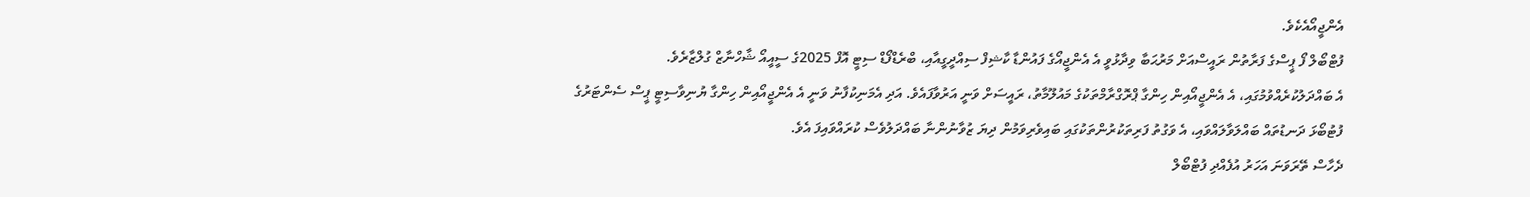އެންޖީއޯއެކެވެ.
ފުޓްބޯލް ފޯ ޕީސްގެ ފަރާތުން ރައީސްއަށް މަރުޙަބާ ވިދާޅުވީ އެ އެންޖީއޯގެ ފައުންޑާ ކާޝިފް ސިއްދީގީއާއި، ބްރެޑްފޯޑް ސިޓީ އޮފް 2025ގެ ސީއީއޯ ޝާހްނާޒް ގުލްޒާރެވެ.
އެ ބައްދަލުކުރެއްވުމުގައި، އެ އެންޖީއޯއިން ހިންގާ ޕްރޮގްރާމްތަކުގެ މައުލޫމާތު، ރައީސަށް ވަނީ އަރުވާފައެވެ. އަދި އެމަނިކުފާނު ވަނީ އެ އެންޖީއޯއިން ހިންގާ ޔުނިވާސިޓީ ޕީސް ސެންޓަރުގެ ފުޓުބޯޅަ ދަނޑުތައް ބައްލަވާލައްވައި، އެ ވަގުތު ފަރިތަކުރުންތަކުގައި ބައިވެރިވަމުން ދިޔަ ޒުވާނުންނާ ބައްދަލުވެސް ކުރައްވައިފަ އެވެ.
ދެހާސް ތޭރަވަނަ އަހަރު އުފެއްދި ފުޓްބޯލް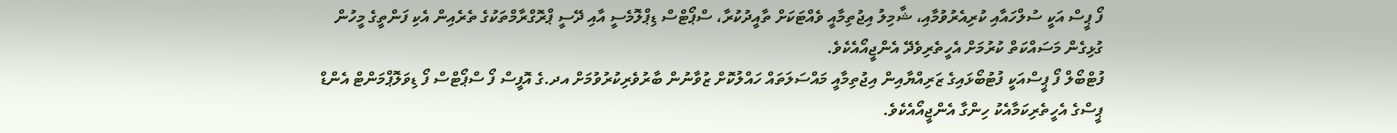ފޯ ޕީސް އަކީ ސުލްހައާއި ކުރިއެރުވުމާއި، ޝާމިލު އިޖުތިމާއީ ވެއްޓަކަށް ތާއީދުކުރާ، ސްޕޯޓްސް ޑިޕްލޮމެސީ އާއި ދޭސީ ޕްރޮގްރާމްތަކުގެ ތެރެއިން އެކި ފަންތީގެ މީހުން ގުޅިގެން މަސައްކަތް ކުރުމަށް އެހީތެރިވެދޭ އެންޖީއޯއެކެވެ.
ފުޓްބޯލް ފޯ ޕީސްއަކީ ފުޓުބޯޅައިގެ ޒަރިއްޔާއިން އިޖުތިމާއީ މައްސަލަތައް ހައްލުކޮށް ޒުވާނުން ބާރުވެރިކުރުވުމަށް އދ.ގެ އޮފީސް ފޯ ސްޕޯޓްސް ފޯ ޑިވަލޮޕްމަންޓް އެންޑް ޕީސްގެ އެހީތެރިކަމާއެކު ހިންގާ އެންޖީއޯއެކެވެ.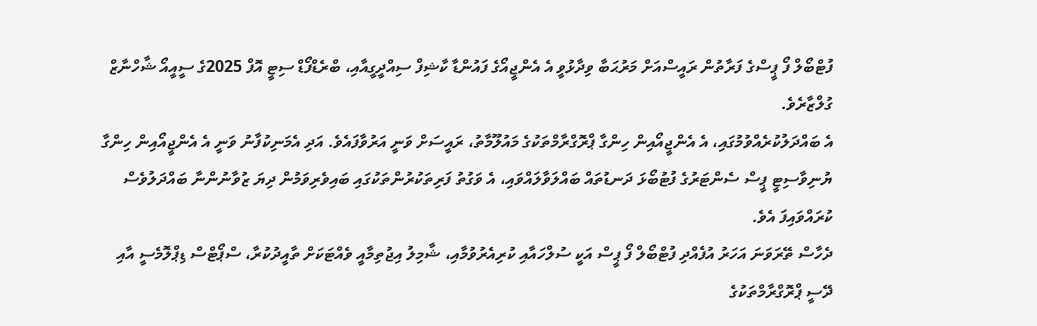ފުޓްބޯލް ފޯ ޕީސްގެ ފަރާތުން ރައީސްއަށް މަރުޙަބާ ވިދާޅުވީ އެ އެންޖީއޯގެ ފައުންޑާ ކާޝިފް ސިއްދީގީއާއި، ބްރެޑްފޯޑް ސިޓީ އޮފް 2025ގެ ސީއީއޯ ޝާހްނާޒް ގުލްޒާރެވެ.
އެ ބައްދަލުކުރެއްވުމުގައި، އެ އެންޖީއޯއިން ހިންގާ ޕްރޮގްރާމްތަކުގެ މައުލޫމާތު، ރައީސަށް ވަނީ އަރުވާފައެވެ. އަދި އެމަނިކުފާނު ވަނީ އެ އެންޖީއޯއިން ހިންގާ ޔުނިވާސިޓީ ޕީސް ސެންޓަރުގެ ފުޓުބޯޅަ ދަނޑުތައް ބައްލަވާލައްވައި، އެ ވަގުތު ފަރިތަކުރުންތަކުގައި ބައިވެރިވަމުން ދިޔަ ޒުވާނުންނާ ބައްދަލުވެސް ކުރައްވައިފަ އެވެ.
ދެހާސް ތޭރަވަނަ އަހަރު އުފެއްދި ފުޓްބޯލް ފޯ ޕީސް އަކީ ސުލްހައާއި ކުރިއެރުވުމާއި، ޝާމިލު އިޖުތިމާއީ ވެއްޓަކަށް ތާއީދުކުރާ، ސްޕޯޓްސް ޑިޕްލޮމެސީ އާއި ދޭސީ ޕްރޮގްރާމްތަކުގެ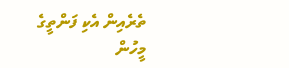ތެރެއިން އެކި ފަންތީގެ މީހުން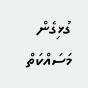ގުޅިގެން މަސައްކަތް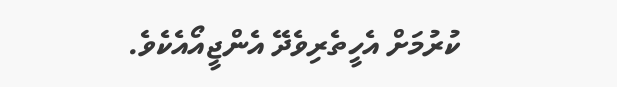ކުރުމަށް އެހީތެރިވެދޭ އެންޖީއޯއެކެވެ.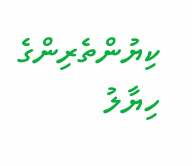ކިޔުންތެރިންގެ ހިޔާލު